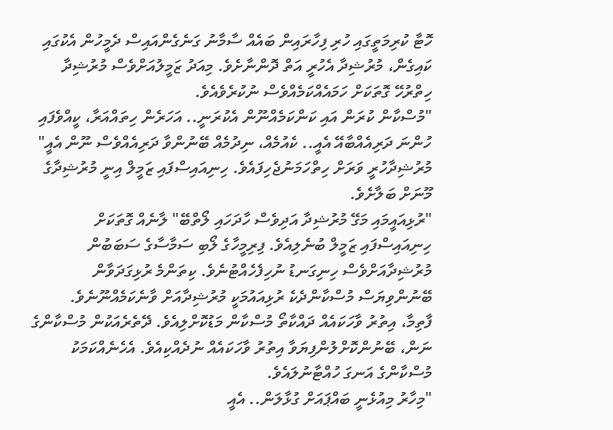ހޮޓާ ކުރިމަތީގައި ހުރި ފިހާރައިން ބައެއް ސާމާނު ގަނެގެންއައިސް ދެމީހުން އެކުގައި ކައިގެން، މުރުޝިދާ އެހުރީ އަތް ދޮންނާށެވެ. މިއަދު ޒަމީލުއަށްވެސް މުރުޝިދާ ހިތްރުހޭ ގޮތަކަށް ހަމައެއްކަމެއްވެސް ނުކުރެވެއެވެ.
"މުސްކާން ކުރަން އައި ކަންކަމެއްނޫން އެކުރަނީ.. އަހަރެން ހިތައްއަރާ، ކީއްވެފައި ހުންނަ ދަރިއެއްބާއޭ އެއީ.. ކެއުމެއް، ނިދުމެއް ބޭނުންވާ ދަރިއެއްވެސް ނޫން އެއީ" މުރުޝިދާހުރީ ވަރަށް ހިތްހަމަނުޖެހިފައެވެ. ހިނިއައިސްފައި ޒަމީލް އިނީ މުރުޝިދާގެ މޫނަށް ބަލާށެވެ.
"ރުޅިއައީމައި މަގޭ މުރުޝިދާ އަދިވެސް ހާދަހައި ލޯތްބޭ" ލާނެއް ގޮތަކަށް ހިނިއައިސްފައި ޒަމީލް ބުނެލިއެވެ. ފިރިމީހާގެ ލޯބި ސަމާސާގެ ސަބަބުން މުރުޝިދާއަށްވެސް ހިނިގަނޑު ނުހިފެހެއްޓުނެވެ. ކިތަންމެ ރުޅިގަދަވާން ބޭނުންވިޔަސް މުސްކާންދެކެ ރުޅިއައުމަކީ މުރުޝިދާއަށް ވާނެކަމެއްނޫނެވެ.
ފާތިމާ، އިތުރު ވާހަކައެއް ދައްކާތޯ މުސްކާން މަޑުކޮށްލިއެވެ. ދޭތެރެއަކުން މުސްކާންގެ ނަން، ބޭނުންކޮށްލުންފިޔަވާ އިތުރު ވާހަކައެއް ނުދެއްކިއެވެ. އެހެނެއްކަމަކު މުސްކާންގެ އަނގަ ހުއްޓާނުލައެވެ.
"މިހާރު މިއުޅެނީ ބައްޕައަށް ގުޅާލަން.. އެއީ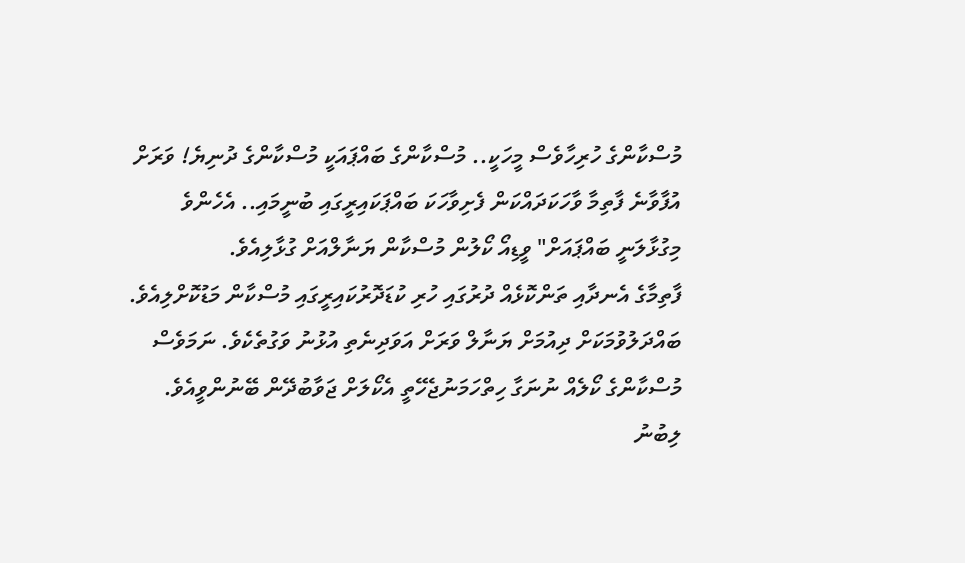މުސްކާންގެ ހުރިހާވެސް މީހަކީ.. މުސްކާންގެ ބައްޕައަކީ މުސްކާންގެ ދުނިޔެ! ވަރަށް އުފާވާނެ ފާތިމާ ވާހަކަދައްކަން ފެށިވާހަކަ ބައްޕަކައިރީގައި ބުނީމައި.. އެހެންވެ މިގުޅާލަނީ ބައްޕައަށް" ވީޑިއޯ ކޯލުން މުސްކާން ޔަނާލްއަށް ގުޅާލިއެވެ.
ފާތިމާގެ އެނދާއި ތަންކޮޅެއް ދުރުގައި ހުރި ކުޑަދޮރުކައިރީގައި މުސްކާން މަޑުކޮށްލިއެވެ. ބައްދަލުވުމަކަށް ދިއުމަށް ޔަނާލް ވަރަށް އަވަދިނެތި އުޅުނު ވަގުތެކެވެ. ނަމަވެސް މުސްކާންގެ ކޯލެއް ނުނަގާ ހިތްހަމަނުޖެހޭތީ އެކޯލަށް ޖަވާބުދޭން ބޭނުންވީއެވެ.
ލިބުނު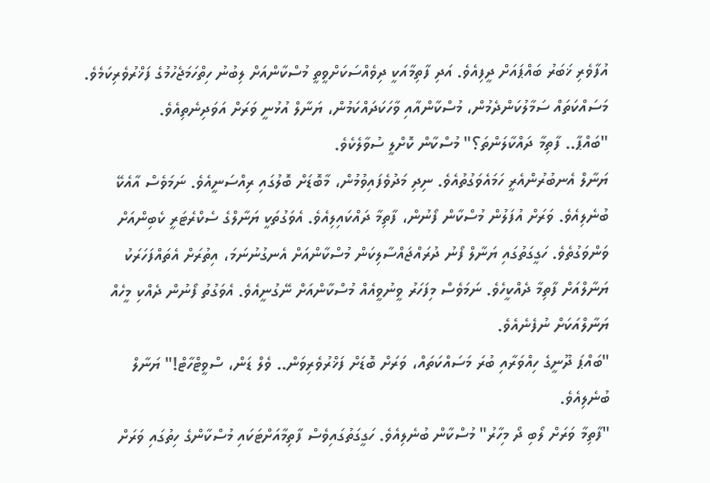އުފާވެރި ޚަބަރު ބައްޕައަށް ދީފިއެވެ. އަދި ފާތިމާއަކީ ދިވެއްސަކަށްވީތީ މުސްކާންއަށް ލިބުނު ހިތްހަމަޖެހުމުގެ ފަޚްރުވެރިކަމެވެ. މަސައްކަތައް ސަމާލުކަންދެމުން، މުސްކާންއާއި ވާހަކަދައްކަމުން، ޔަނާލް އުޅުނީ ވަރަށް އަވަދިނެތިއެވެ.
"ބައްޕާ.. ފާތިމާ ދައްކާލަންތަ؟" މުސްކާން ކޮށްލީ ސުވާލެކެވެ.
ޔަނާލް އެނބުރުންއެރީ ހަމައެވަގުތުއެވެ. ނިދި މަދުވެފައިވުމުން، މާބޮޑަށް ބޮލުގައި ރިއްސަނީއެވެ. ނަމަވެސް އާއެކޭ ބުނެލިއެވެ. ވަރަށް އުފަލުން މުސްކާން ފޯނުން، ފާތިމާ ދައްކައިލިއެވެ. އެވަގުތަކީ ޔަނާލްގެ ސެކްރެޓަރީ ކެބިންއަށް ވަންވަގުތެވެ. ހަގީގަތުގައި ޔަނާލް ފޯނު ދުރައްޖައްސާލިކަން މުސްކާންއަށް އެނގުނުނަމަ، އިތުރަށް އެތައްފަހަރަކު ޔަނާލްއަށް ފާތިމާ ދެއްކީހެވެ. ނަމަވެސް މިފަހަރު ވީނުވީއެއް މުސްކާންއަށް ނޭގުނީއެވެ. އެވަގުތު ފޯނުން ދެއްކި މީހެއް ޔަނާލްއަކަށް ނުފެނެއެވެ.
"ބައްޕަ ދޫނީގެ ހިއްވަރާއި ބުރަ މަސައްކަތައް، ވަރަށް ބޮޑަށް ފަޚްރުވެރިވަން.. ވެލް ޑަން، ސްވީޓްހާޓް!" ޔަނާލް ބުނެލިއެވެ.
"ފާތިމާ ވަރަށް ލޯބި ދޯ މިހާރު" މުސްކާން ބުނެލިއެވެ. ހަގީގަތުގައިވެސް ފާތިމާއަށްޓަކައި މުސްކާންގެ ހިތުގައި ވަރަށް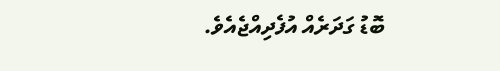ބޮޑު ގަދަރެއް އުފެދިއްޖެއެވެ.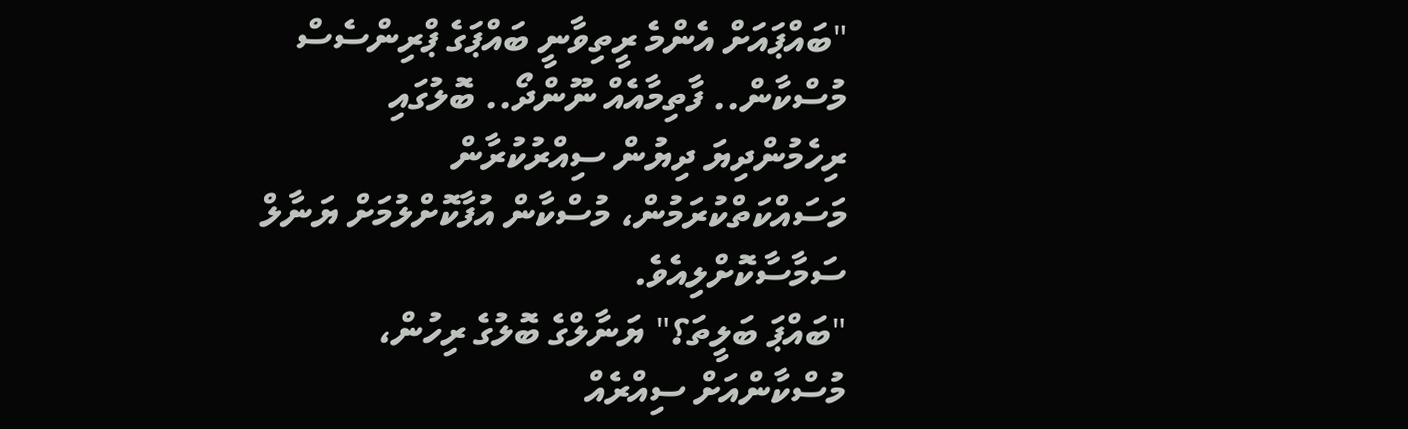"ބައްޕައަށް އެންމެ ރީތިވާނީ ބައްޕަގެ ޕްރިންސެސް މުސްކާން.. ފާތިމާއެއް ނޫންދޯ.. ބޮލުގައި ރިހެމުންދިޔަ ދިޔުން ސިއްރުކުރާން މަސައްކަތްކުރަމުން، މުސްކާން އުފާކޮށްލުމަށް ޔަނާލް ސަމާސާކޮށްލިއެވެ.
"ބައްޕަ ބަލީތަ؟" ޔަނާލްގެ ބޮލުގެ ރިހުން، މުސްކާންއަށް ސިއްރެއް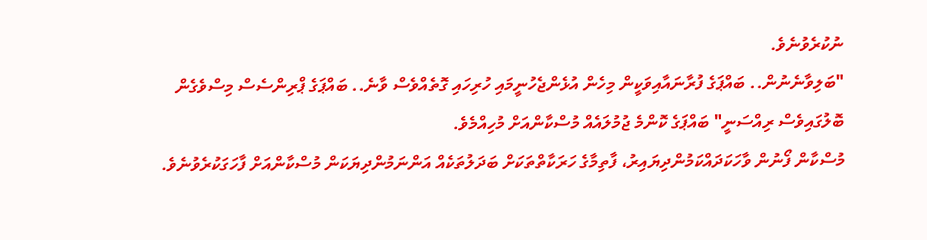ނުކުރެވުނެވެ.
"ބަލިވާނެނުން.. ބައްޕަގެ ފުރާނައާއިވަކީން މިހެން އުޅެންޖެހުނީމައި ހުރިހައި ގޮތެއްވެސް ވާނެ.. ބައްޕަގެ ޕްރިންސެސް މިސްވެގެން ބޮލުގައިވެސް ރިއްސަނީ" ބައްޕަގެ ކޮންމެ ޖުމުލައެއް މުސްކާންއަށް މުހިއްމެވެ.
މުސްކާން ފޯނުން ވާހަކަދައްކަމުންދިޔައިރު، ފާތިމާގެ ހަރަކާތްތަކަށް ބަދަލުތަކެއް އަންނަމުންދިޔަކަން މުސްކާންއަށް ފާހަގަކުރެވުނެވެ.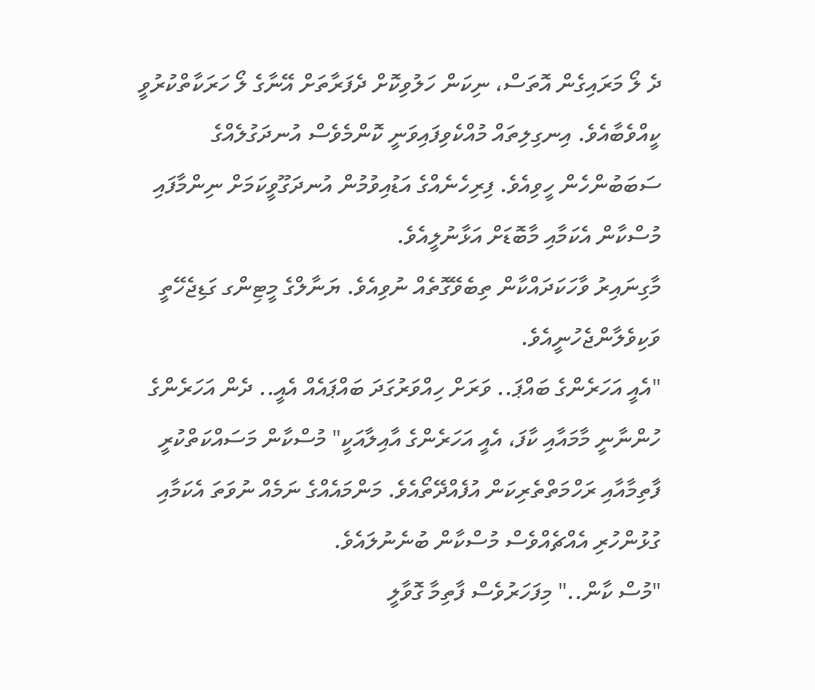ދެ ލޯ މަރައިގެން އޮތަސް، ނިކަން ހަލުވިކޮށް ދެފަރާތަށް އޭނާގެ ލޯ ހަރަކާތްކުރުވީ ކީއްވެބާއެވެ. އިނގިލިތައް މުއްކެވިފައިވަނީ ކޮންމެވެސް އުނދަގުލެއްގެ ސަބަބުންހެން ހީވިއެވެ. ފިރިހެނެއްގެ އަޑުއިވުމުން އުނދަގޫވީކަމަށް ނިންމާފައި މުސްކާން އެކަމާއި މާބޮޑަށް އަޅާނުލީއެވެ.
މާގިނައިރު ވާހަކަދައްކާން ތިބެވޭގޮތެއް ނުވިއެވެ. ޔަނާލްގެ މީޓިންގ ގަޑިޖެހޭތީ ވަކިވެލާންޖެހުނީއެވެ.
"އެއީ އަހަރެންގެ ބައްޕަ.. ވަރަށް ހިއްވަރުގަދަ ބައްޕައެއް އެއީ.. ދެން އަހަރެންގެ ހުންނާނީ މާމައާއި ކާފަ، އެއީ އަހަރެންގެ އާއިލާއަކީ" މުސްކާން މަސައްކަތްކުރީ ފާތިމާއާއި ރަހްމަތްތެރިކަން އުފެއްދޭތޯއެވެ. މަންމައެއްގެ ނަމެއް ނުވަތަ އެކަމާއި ގުޅުންހުރި އެއްޗެއްވެސް މުސްކާން ބުނެނުލައެވެ.
"މުސް ކާން.." މިފަހަރުވެސް ފާތިމާ ގޮވާލީ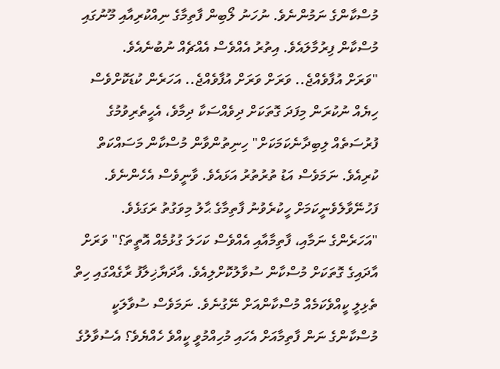މުސްކާންގެ ނަމުންނެވެ. ނުހަނު ލޯބިން ފާތިމާގެ ނިއްކުރިއާއި މޫނުގައި މުސްކާން ފިރުމާލައެވެ. އިތުރު އެއްވެސް އެއްޗެއް ނުބުނެއެވެ.
"ވަރަށް އުފާވެއްޖެ.. ވަރަށް ވަރަށް އުފާވެއްޖެ.. އަހަރެން ކުޑަކޮށްވެސް ހިޔެއް ނުކުރަން މިފަދަ ގޮތަކަށް ދިވެއްސަކާ ދިމާވެ، އެހީތެރިވުމުގެ ފުރުސަތެއް ލިބިދާނެކަމަކަށް" ހިނިތުންވާން މުސްކާން މަސައްކަތް ކުރިއެވެ. ނަމަވެސް އަޑު ތުރުތުރު އަޅައެވެ. ވާނީވެސް އެހެންނެވެ. ފަހުނޭވާލެވެނީކަމަށް ހީކުރެވުނު ފާތިމާގެ ޙާލު މިވަގުތު ރަގަޅެވެ.
"އަހަރެންގެ ނަމާއި، ފާތިމާއާއި އެއްވެސް ކަހަލަ ގުޅުމެއް އޮތީތަ؟" ވަރަށް އާދައިގެ ގޮތަކަށް މުސްކާން ސުވާލުކޮށްލިއެވެ. އާދަޔާޚިލާފު ރާގެއްގައި ހިތް ތެޅިލީ ކީއްވެކަމެއް މުސްކާންއަށް ނޭގުނެވެ. ނަމަވެސް ސުވާލަކީ މުސްކާންގެ ނަން ފާތިމާއަށް އެހައި މުހިއްމުވީ ކީއްވެ ހެއްޔެވެ؟ އެސުވާލުގެ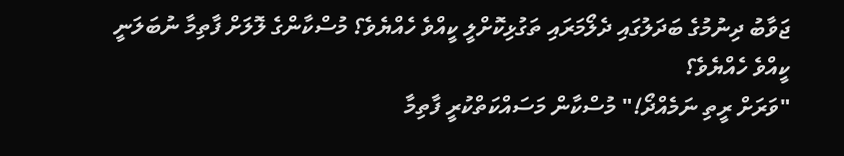ޖަވާބު ދިނުމުގެ ބަދަލުގައި ދެލޯމަރައި ތަގުޅިކޮށްލީ ކީއްވެ ހެއްޔެވެ؟ މުސްކާންގެ ލޮލަށް ފާތިމާ ނުބަލަނީ ކީއްވެ ހެއްޔެވެ؟
"ވަރަށް ރީތި ނަމެއްދޯ!" މުސްކާން މަސައްކަތްކުރީ ފާތިމާ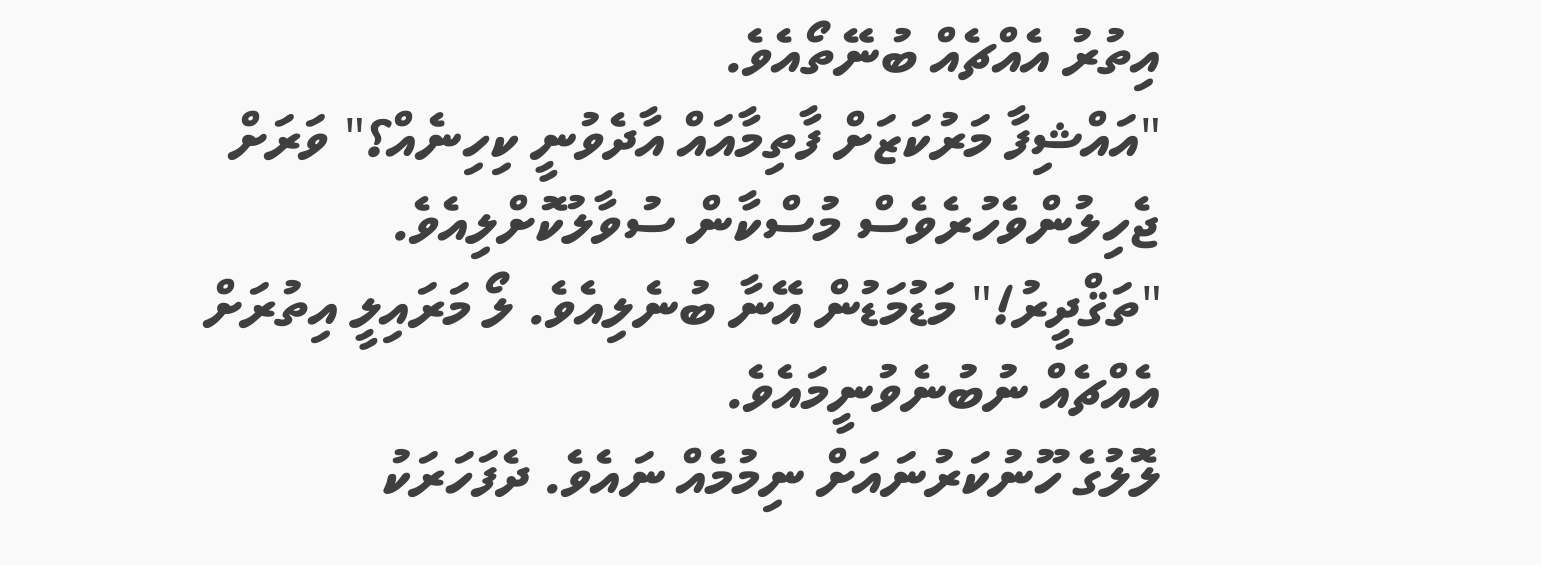އިތުރު އެއްޗެއް ބުނޭތޯއެވެ.
"އައްޝިފާ މަރުކަޒަށް ފާތިމާއައް އާދެވުނީ ކިހިނެއް؟" ވަރަށް ޖެހިލުންވެހުރެވެސް މުސްކާން ސުވާލުކޮށްލިއެވެ.
"ތަޤްދީރު!" މަޑުމަޑުން އޭނާ ބުނެލިއެވެ. ލޯ މަރައިލީ އިތުރަށް އެއްޗެއް ނުބުނެވުނީމައެވެ.
ލޮލުގެ ހޫނުކަރުނައަށް ނިމުމެއް ނައެވެ. ދެފަހަރަކު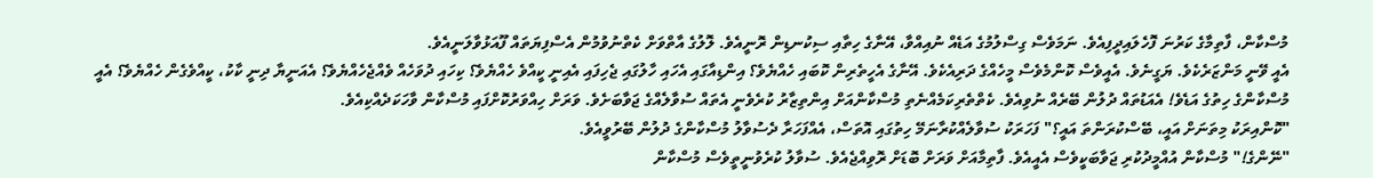މުސްކާން، ފާތިމާގެ ކަރުނަ ފޮހެލައިދީފިއެވެ. ނަމަވެސް ގިސްލުމުގެ އަޑެއް ނުއިއްވާ، އޭނާގެ ހިތާއި ސިކުނޑިން ރޮނީއެވެ. ލޮލުގެ އާތްވަށް ކެތްނުވުމުން އެސްފިޔަތައް ފޫއަޅުވާލަނީއެވެ.
އެއީ ވޭނީ މަންޒަރެކެވެ. ޔަގީނެވެ. އެއީވެސް ކޮންމެވެސް މީހެއްގެ ދަރިއެކެވެ. އޭނާގެ އެހީތެރިން ކޮބައި ހެއްޔެވެ؟ އިންޑިއާގައި އެހައި ހާލުގައި ޖެހިފައި އެއިނީ ކީއްވެ ހެއްޔެވެ؟ ކިހައި ދުވަހެއް ވެއްޖެހެއްޔެވެ؟ އެއަނީޔާ ދިނީ ކާކު، ކީއްވެގެން ހެއްޔެވެ؟ އެއީ މުސްކާންގެ ހިތުގެ އަޑެވެ! އެއަޑުތައް ދުލުން ބޭރެއް ނުވިއެވެ. ކެތްތެރިކަމެއްނެތި މުސްކާންއަށް އިންތިޒާރު ކުރެވެނީ އެތައް ސުވާލެއްގެ ޖަވާބަށެވެ. ވަރަށް ހިއްވަރުކޮށްފައި މުސްކާން ވާހަކަދެއްކިއެވެ.
"ކޮންއިރަކު މިތަނަށް އައީ، ބޭސްކުރަންތަ އައީ؟" ފަހަރަކު ސުވާލެއްކުރާނަމޭ ހިތުގައި އޮތަސް، އެއްފަހަރާ ދެސުވާލު މުސްކާންގެ ދުލުން ބޭރުވީއެވެ.
"ނޭންގެ!" މުސްކާން އުއްމީދުކުރި ޖަވާބަކީވެސް އެއީއެވެ. ފާތިމާއަށް ވަރަށް ބޮޑަށް ރޮވިއްޖެއެވެ. ސުވާލު ކުރެވުނީތީވެސް މުސްކާން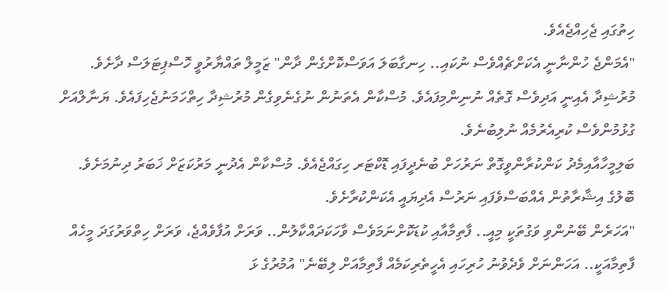ހިތުގައި ޖެހިއްޖެއެވެ.
"އެމަންޖެ ހުންނާނީ އެކަށްޗެއްވެސް ނުކައި.. ހިނގާބަލަ އަވަސްކޮށްގެން ދާން" ޒަމީލް ތައްޔާރުވީ ހޮސްޕިޓަލަސް ދާށެވެ. މުރުޝިދާ އެއިނީ އަދިވެސް ގޮތެއް ނުނިންމިފައެވެ. މުސްކާން އެތަނުން ނުގެނެވިގެން މުރުޝިދާ ހިތްހަމަނުޖެހިފައެވެ. ޔަނާލްއަށް ގުޅުމުންވެސް ކުރިއެރުމެއް ނުލިބުނެވެ.
ބަލިމީހާއާއިމެދު ކަންކުރާންވީގޮތް ނަރުހަށް ބުނެދީފައި ޑޮކްޓަރ ހިގައްޖެއެވެ. މުސްކާން އެދުނީ މަރުކަޒަށް ޚަބަރު ދިނުމަށެވެ. ބޮލުގެ އިޝާރާތުން އެއްބަސްވެފައި ނަރުސް އެދިޔައީ އެކަންކުރާށެވެ.
"އަހަރެން ބޭނުންވި ވަގުތަކީ މިއީ.. ފާތިމާއާއި ކުޑަކޮށްނަމަވެސް ވާހަކަދައްކާލުން.. ވަރަށް އުފާވެއްޖެ، ވަރަށް ހިތްވަރުގަދަ މީހެއް ފާތިމާއަކީ.. އަހަންނަށް ވެދެވުނު ހުރިހައި އެހީތެރިކަމެއް ފާތިމާއަށް ލިބޭނެ" އުމުރުގެ ޅަ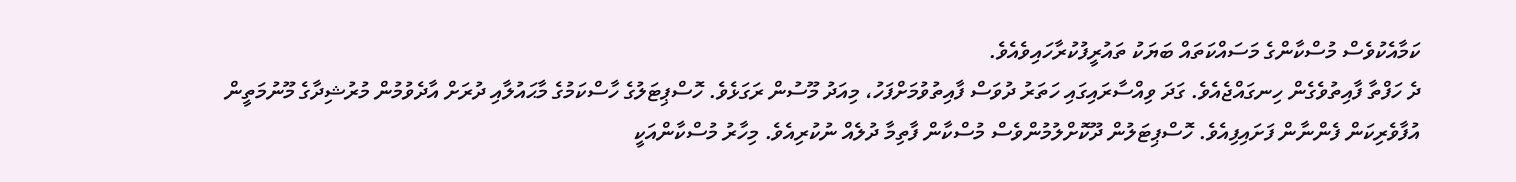ކަމާއެކުވެސް މުސްކާންގެ މަސައްކަތައް ބަޔަކު ތައުރީފުކުރާހައިވެއެވެ.
ދެ ހަފްތާ ފާއިތުވެގެން ހިނގައްޖެއެވެ. ގަދަ ވިއްސާރައިގައި ހަތަރު ދުވަސް ފާއިތުވުމަށްފަހު، މިއަދު މޫސުން ރަގަޅެވެ. ހޮސްޕިޓަލުގެ ހާސްކަމުގެ މާޙައުލާއި ދުރަށް އާދެވުމުން މުރުޝިދާގެ މޫނުމަތީން އުފާވެރިކަން ފެންނާން ފަށައިފިއެވެ. ހޮސްޕިޓަލުން ދޫކޮށްލުމުންވެސް މުސްކާން ފާތިމާ ދުލެއް ނުކުރިއެވެ. މިހާރު މުސްކާންއަކީ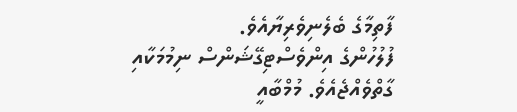ފާތިމާގެ ބެލެނިވެރިޔާއެވެ.
ފުލުހުންގެ އިންވެސްޓިގޭޝަންސް ނިމުމަކާއި ގާތްވެއްޖެއެވެ. މުމްބާއީ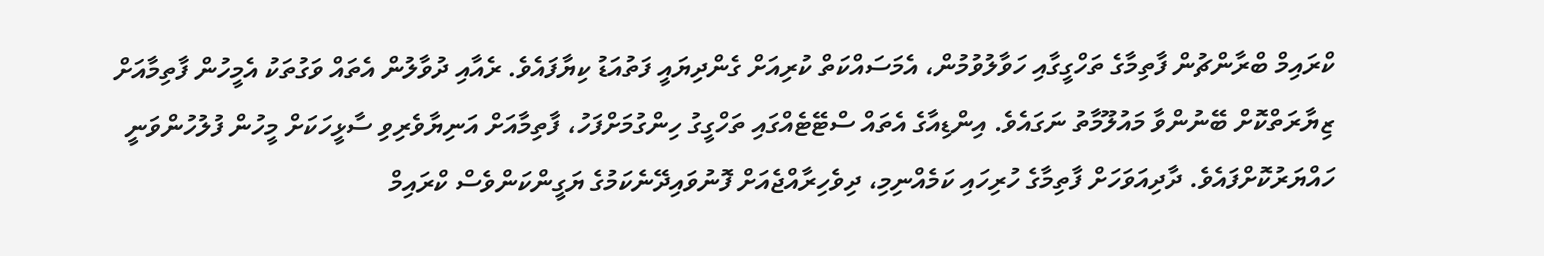ކްރައިމް ބްރާންޗުން ފާތިމާގެ ތަހްގީގާއި ހަވާލުވުމުން، އެމަސައްކަތް ކުރިއަށް ގެންދިޔައީ ފަތުއަޑު ކިޔާފައެވެ. ރެއާއި ދުވާލުން އެތައް ވަގުތަކު އެމީހުން ފާތިމާއަށް ޒިޔާރަތްކޮށް ބޭނުންވާ މައުލޫމާތު ނަގައެވެ. އިންޑިއާގެ އެތައް ސްޓޭޓެއްގައި ތަހްގީގު ހިންގުމަށްފަހު، ފާތިމާއަށް އަނިޔާވެރިވި ސާޅީހަކަށް މީހުން ފުލުހުންވަނީ ހައްޔަރުކޮށްފައެވެ. ދާދިއަވަހަށް ފާތިމާގެ ހުރިހައި ކަމެއްނިމި، ދިވެހިރާއްޖެއަށް ފޮނުވައިދޭނެކަމުގެ ޔަގީންކަންވެސް ކްރައިމް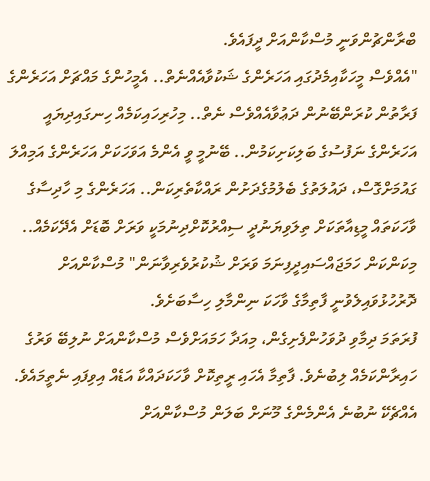ބްރާންޗުންވަނީ މުސްކާންއަށް ދީފައެވެ.
"އެއްވެސް މީހަކާއިމެދުގައި އަހަރެންގެ ޝަކުވާއެއްނެތް.. އެމީހުންގެ މައްޗަށް އަހަރެންގެ ފަރާތުން ކުރަންބޭނުން ދަޢުވާއެއްވެސް ނެތް.. މިހުރިހައިކަމެއް ހިނގައިދިޔައީ އަހަރެންގެ ނަފުސުގެ ބަލިކަށިކަމުން.. ބޭނުމީ ވީ އެންމެ އަވަހަކަށް އަހަރެންގެ އަމިއްލަ ގައުމަށްގޮސް، ދައުލަތުގެ ބެލުމުގެދަށުން ރައްކާތެރިކަން.. އަހަރެންގެ މި ހާދިސާގެ ވާހަކަތައް މީޑިއާތަކަށް ތިލަވިޔަނުދީ ސިއްރުކޮށްދިނުމަކީ ވަރަށް ބޮޑަށް އެދޭކަމެއް.. މިކަންކަން ހަމަޖައްސައިދީފިނަމަ ވަރަށް ޝުކުރުވެރިވާނަން" މުސްކާންއަށް ދޮރުހުޅުވައިލެވުނީ ފާތިމާގެ ވާހަކަ ނިންމާލި ހިސާބަށެވެ.
ފުރަތަމަ ދިމާވި ދުވަހުންފެށިގެން، މިއަދާ ހަމައަށްވެސް މުސްކާންއަށް ނުލިބޭ ވަރުގެ ހައިރާންކަމެއް ލިބުނެވެ. ފާތިމާ އެހައި ރީތިކޮށް ވާހަކަދައްކާ އަޑެއް އިވިފައި ނެތީމައެވެ. އެއްޗެކޭ ނުބުނެ އެންމެންގެ މޫނަށް ބަލަން މުސްކާންއަށް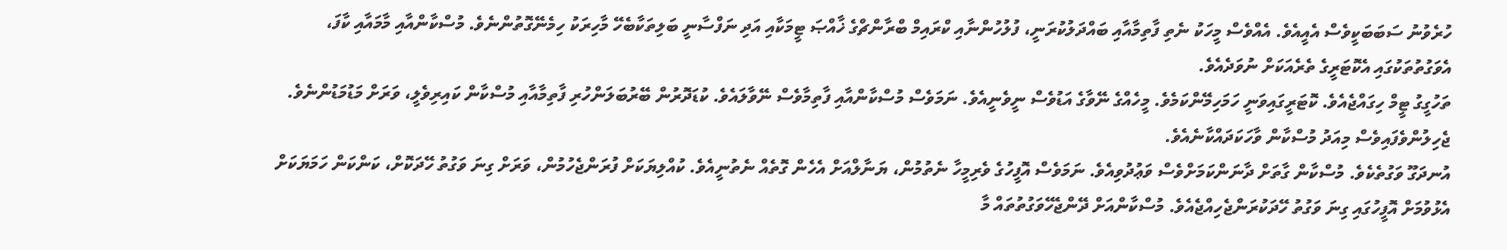ހުރެވުނު ސަބަބަކީވެސް އެއީއެވެ. އެއްވެސް މީހަކު ނެތި ފާތިމާއާއި ބައްދަލުކުރަނީ، ފުލުހުންނާއި ކްރައިމް ބްރާންޗްގެ ޚާއްޞަ ޓީމަކާއި އަދި ނަފްސާނީ ބަލިތަކާބެހޭ މާހިރަކު ހިމެނޭގޮތުންނެވެ. މުސްކާންއާއި މާމައާއި ކާފަ، އެވަގުތުތަކުގައި އެކޮޓަރީގެ ތެރެއަކަށް ނުވަދެއެވެ.
ތަހުގީގު ޓީމް ހިގައްޖެއެވެ. ކޮޓަރީގައިވަނީ ހަމަހިމޭންކަމެވެ. މީހެއްގެ ނޭވާގެ އަޑުވެސް ނީވެނީއެވެ. ނަމަވެސް މުސްކާންއާއި ފާތިމާވެސް ނޭވާލައެވެ. ކުޑަދޮރުން ބޭރުބަލަންހުރި ފާތިމާއާއި މުސްކާން ކައިރިވެލީ، ވަރަށް މަޑުމަޑުންނެވެ. ޖެހިލުންވެފައިވެސް މިއަދު މުސްކާން ވާހަކަދައްކާނެއެވެ.
އުނދަގޫ ވަގުތެކެވެ. މުސްކާން ގާތަށް ދާނަންކަމަށްވެސް ވަޢުދުވިއެވެ. ނަމަވެސް އޮފީހުގެ ވެރިމީހާ ނެތުމުން، ޔަނާލްއަށް އެހެން ގޮތެއް ނެތުނީއެވެ. ކުއްލިޔަކަށް ފުރަންޖެހުމުން، ވަރަށް ގިނަ ވަގުތު ހޭދަކޮށް، ކަންކަން ހަމަޔަކަށް އެޅުވުމަށް އޮފީހުގައި ގިނަ ވަގުތު ހޭދަކުރަންޖެހިއްޖެއެވެ. މުސްކާންއަށް ދޭންޖެހޭވަގުތުތައް މާ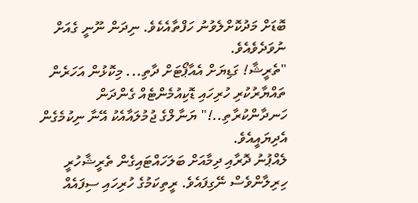ބޮޑަށް މަދުކޮށްލެވުނު ހަފްތާއެކެވެ. ނިދަން ނޫނީ ގެއަށް ނުވަދެވެއެވެ.
"ތެރީޝާ! ގަޑިޔަށް އެއާޕޯޓަށް ދާތި... މިކޮޅުން އަހަރެން ތައްޔާރުކުރި ހުރިހައި ޑޮކިއުމެންޓެއް ގެންދަން ހަނދާންކުރާތި..!" ޔަނާލްގެ ޖުމުލައާއެކު އޭނާ ނިކުމެގެން އެދިޔައީއެވެ.
ލެއްޕުނު ދޮރާއި ދިމާއަށް ބަލަހައްޓައިގެން ތެރީޝާހުރީ ހިރިލާންވެސް ނޭގިފައެވެ. ރީތިކަމުގެ ހުރިހައި ސިފައެއް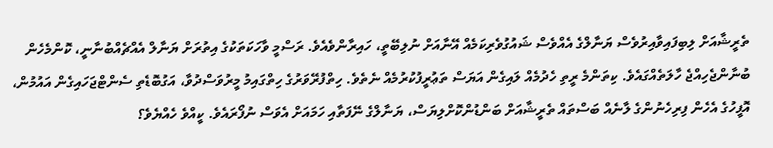ތެރީޝާއަށް ލިބިފައިވާއިރުވެސް ޔަނާލްގެ އެއްވެސް ޝައުގުވެރިކަމެއް އޭނާއަށް ނުލިބޭތީ، ހައިރާންވެއެވެ. ރަސްމީ ވާހަކަތަކުގެ އިތުރަށް ޔަނާލް އެއްޗެއްބުނާނީ، ކޮންމެހެން ބުނާންޖެހިއްޖެ ހާލަތެއްގައެވެ. ކިތަންމެ ރީތި ހެދުމެއް ލައިގެން އަޔަސް ތަޢުރީފުކުރުމެއް ނެތެވެ. ހިތްފުރޭވަރުގެ ހިތްގައިމު މީރުވަސްދުވާ، އަގުބޮޑެތި ސެންޓްޖަހައިގެން އައުމުން، އޮފީހުގެ އެހެން ފިރިހެނުންގެ ލާނެއް ބަސްތައް ތެރީޝާއަށް ބަންޑުންކޮށްލިޔަސް، ޔަނާލްގެ ނޭފަތާއި ހަމައަށް އެވަސް ނުފޯރައެވެ. ކީއްވެ ހެއްޔެވެ؟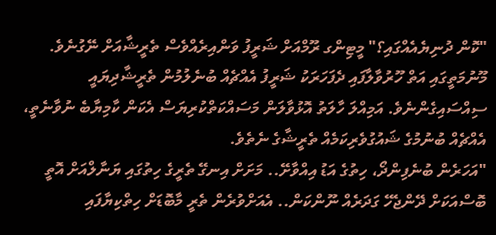"ކޮން ދުނިޔެއެއްގައި؟" މީޓިންގ ރޫމްއަށް ޝަރީފު ވަންއިރެއްވެސް ތެރީޝާއަށް ނޭގުނެވެ. މޫނުމަތީގައި އަތް ހޫރުވާލާފައި ދެފަހަރަކު ޝަރީފު އެއްޗެއް ބުނެލުމުން ތެރީޝާދިޔައީ ސިއްސައިގެންނެވެ. އަމިއްލަ ހާލަތު އޮޅުވާލަން މަސައްކަތްކުރިޔަސް އެކަން ކާމިޔާބެ ނުވާނެތީ، އެއްޗެއް ބުނުމުގެ ޝައުގުވެރިކަމެއް ތެރީޝާގެ ނެތެވެ.
"އަހަރެން ބުނެފިންދޯ، ހިތުގެ އަޑު އިއްވާށޭ.. މަށަށް އިނގޭ ތެރީގެ ހިތުގައި ޔަނާލްއަށް އޮތީ ބޮސްއަކަށް ދޭންޖެހޭ ގަދަރެއް ނޫންކަން.. އެއަށްވުރެން ތެރީ މާބޮޑަށް ހިތްކިޔާފައި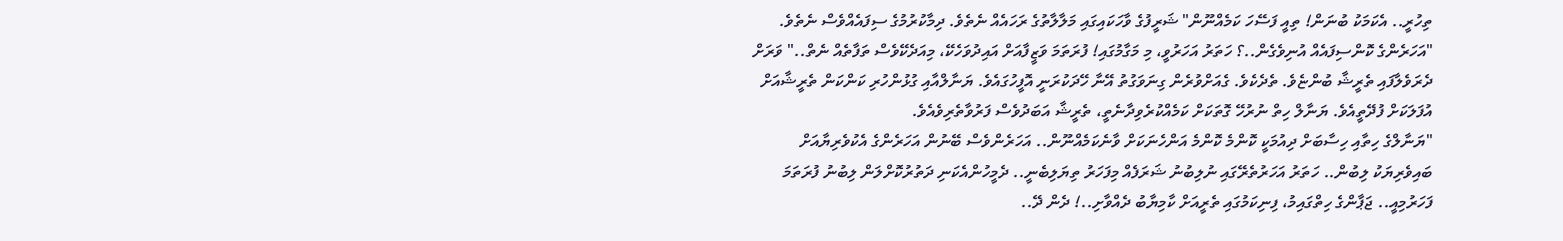ތިހުރީ.. އެކަމަކު ބުނަން! ތިއީ ފަސޭހަ ކަމެއްނޫން" ޝަރީފުގެ ވާހަކައިގައި މަލާލާތުގެ ރަހައެއް ނެތެވެ. ދިމާކުރުމުގެ ސިފައެއްވެސް ނެތެވެ.
"އަހަރެންގެ ކޮންސިފައެއް އުނިވެގެން..؟ ހަތަރު އަހަރުވީ، މި މަގާމުގައި! ފުރަތަމަ ވަޒީފާއަށް އައިދުވަހެކޭ، މިއަދެކޭވެސް ތަފާތެއް ނެތް.." ވަރަށް ދެރަވެލާފައި ތެރީޝާ ބުންޏެވެ. ތެދެކެވެ. ގެއަށްވުރެން ގިނަވަގުތު އޭނާ ހޭދަކުރަނީ އޮފީހުގައެވެ. ޔަނާލްއާއި ގުޅުންހުރި ކަންކަން ތެރީޝާއަށް އުފަލަކަށް ފުދޭތީއެވެ. ޔަނާލް ހިތް ނުރުހޭ ގޮތަކަށް ކަމެއްކުރެވިދާނެތީ، ތެރީޝާ އަބަދުވެސް ފަރުވާތެރިވެއެވެ.
"ޔަނާލްގެ ހިތާއި ހިސާބަށް ދިއުމަކީ ކޮންމެ ކޮންމެ އަންހެނަކަށް ވާނެކަމެއްނޫން.. އަހަރެންވެސް ބޭނުން އަހަރެންގެ އެކުވެރިޔާއަށް ބައިވެރިޔަކު ލިބުން.. ހަތަރު އަހަރުތެރޭގައި ނުލިބުނު ޝަރަފެއް މިފަހަރު ތިޔަލިބެނީ.. ދެމީހުންއެކަނި ދަތުރުކޮށްލަން ލިބުނު ފުރަތަމަ ފަހަރުމިއީ.. ޖަޕާންގެ ހިތްގައިމު، ފިނިކަމުގައި ތެރީއަށް ކާމިޔާބު ދެއްވާށި..! ދެން ދޭ..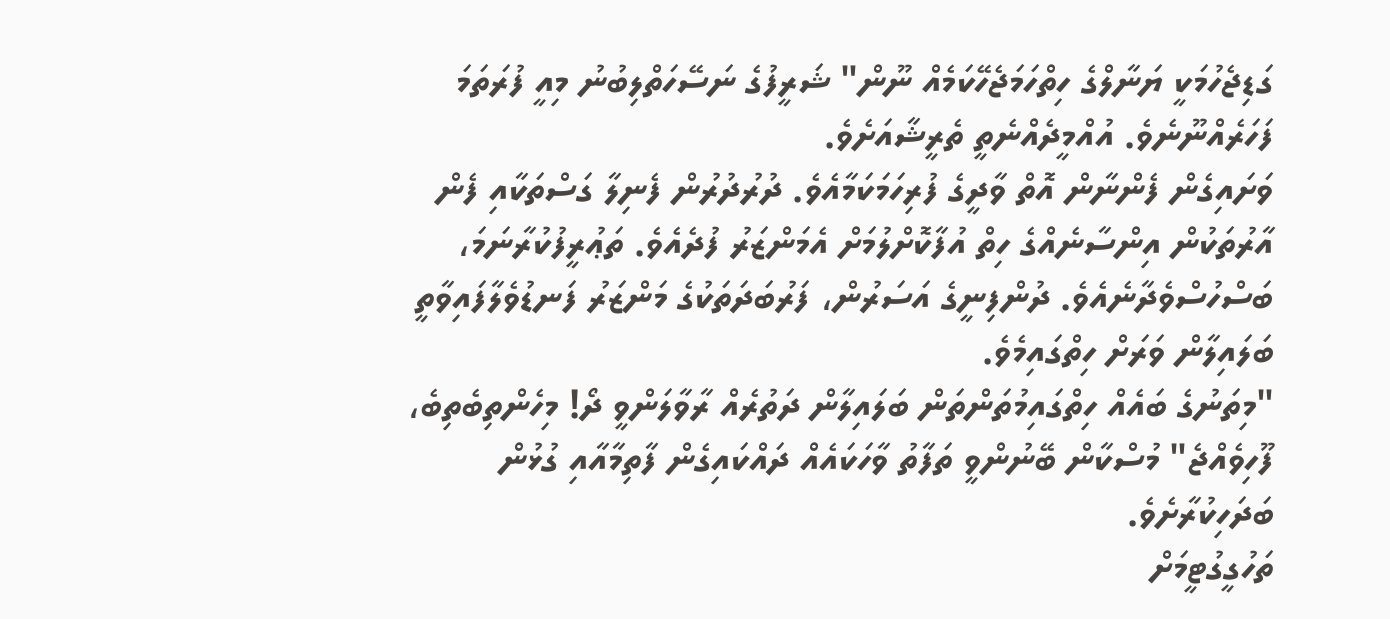ގަޑިޖެހުމަކީ ޔަނާލްގެ ހިތްހަމަޖެހޭކަމެއް ނޫން" ޝަރީފުގެ ނަސޭހަތްލިބުނު މިއީ ފުރަތަމަ ފަހަރެއްނޫނެވެ. އުއްމީދެއްނެތީ ތެރީޝާއަށެވެ.
ވަށައިގެން ފެންނާން އޮތް ވާދީގެ ފުރިހަމަކަމާއެވެ. ދުރުދުރުން ފެނިލާ ގަސްތަކާއި ފެން އާރުތަކުން އިންސާނެއްގެ ހިތް އުފާކޮށްލުމަށް އެމަންޒަރު ފުދެއެވެ. ތަޢުރީފުކުރާނަމަ، ބަސްހުސްވެދާނެއެވެ. ދުންފިނީގެ އަސަރުން، ފަރުބަދަތަކުގެ މަންޒަރު ފަނޑުވެލާފައިވާތީ ބަލައިލާން ވަރަށް ހިތްގައިމެވެ.
"މިތަނުގެ ބައެއް ހިތްގައިމުތަންތަން ބަލައިލާން ދަތުރެއް ރާވާލަންވީ ދޯ! މިހެންތިބެތިބެ، ފޫހިވެއްޖެ" މުސްކާން ބޭނުންވީ ތަފާތު ވާހަކައެއް ދައްކައިގެން ފާތިމާއާއި ގުޅުން ބަދަހިކުރާށެވެ.
ތަހުގީގުޓީމަށް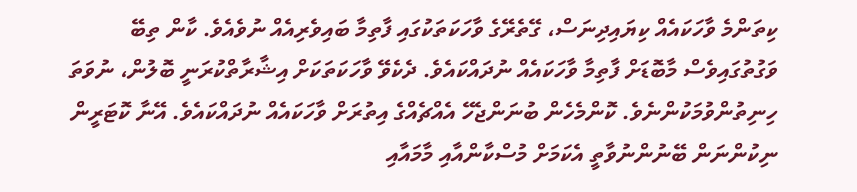ކިތަންމެ ވާހަކައެއް ކިޔައިދިނަސް، ގޭތެރޭގެ ވާހަކަތަކުގައި ފާތިމާ ބައިވެރިއެއް ނުވެއެވެ. ކާން ތިބޭ ވަގުތުގައިވެސް މާބޮޑަށް ފާތިމާ ވާހަކައެއް ނުދައްކައެވެ. ދެކެވޭ ވާހަކަތަކަށް އިޝާރާތްކުރަނީ ބޮލުން، ނުވަތަ ހިނިތުންވުމަކުންނެވެ. ކޮންމެހެން ބުނަންޖެހޭ އެއްޗެއްގެ އިތުރަށް ވާހަކައެއް ނުދައްކައެވެ. އޭނާ ކޮޓަރީން ނިކުންނަން ބޭނުންނުވާތީ އެކަމަށް މުސްކާންއާއި މާމައާއި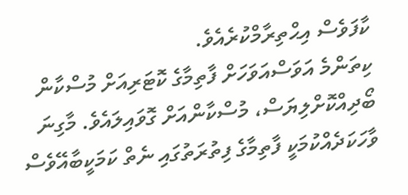ކާފަވެސް އިޙްތިރާމްކުރެއެވެ.
ކިތަންމެ އަވަސްއަވަހަށް ފާތިމާގެ ކޮޓަރިއަށް މުސްކާން ބޯދިއްކޮށްލިޔަސް، މުސްކާންއަށް ގޮވައިލައެވެ. މާގިނަ ވާހަކަދެއްކުމަކީ ފާތިމާގެ ފިތުރަތުގައި ނެތް ކަމަކީބާއޭވެސް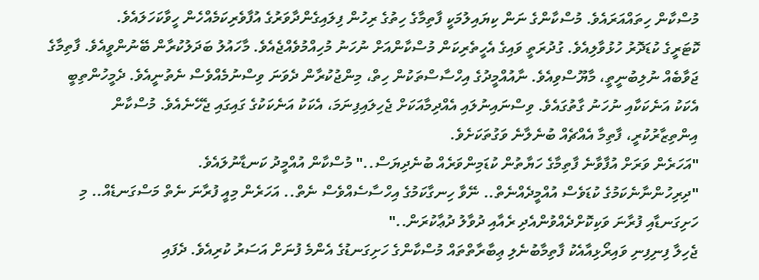މުސްކާން ހިތައްއަރައެވެ. މުސްކާންގެ ނަން ކިޔައިލުމަކީ ފާތިމާގެ ހިތުގެ ރިހުން ފިލައިގެންދާވަރުގެ އުފާވެރިކަމެއްހެން ހީވާކަހަލައެވެ.
ކޮޓަރީގެ ކުޑަދޮރު ހުޅުވާލިއެވެ. ގުދުރަތީ ވައިގެ އެހީތެރިކަން މުސްކާންއަށް ނުހަނު މުހިއްމުވެއްޖެއެވެ. މާހައުލު ބަދަލުކުރާން ބޭނުންވީއެވެ. ފާތިމާގެ ޖަވާބެއް ނުލިބުނީތީ، މާޔޫސްވިއެވެ. ނާއުއްމީދުގެ އިހްސާސްތަކުން ހިތް، މިންޖުކުރާން ދެވަނަ ވިސްނުމެއްވެސް ނެތުނީއެވެ. ދެމީހުންތިބީ އެކަކު އަނެކަކާއި ނުހަނު ގާތުގައެވެ. ވިސްނައިނުލައި އެއްދިމާއަކަށް ޖެހިލައިފިނަމަ، އެކަކު އަނެކަކުގެ ގައިގައި ޖެހޭނެއެވެ. މުސްކާން އިންތިޒާރުކުރީ، ފާތިމާ އެއްޗެއް ބުނެލާނެ ވަގުތަކަށެވެ.
"އަހަރެން ވަރަށް އުފާވާނެ ފާތިމާގެ ހަޔާތުން ކުޑަމިންވަރެއް ބުނެދިޔަސް.." މުސްކާން އުއްމީދު ކަނޑާނުލައެވެ.
"ދިރިހުންނާނެކަމުގެ ކުޑަވެސް އުއްމީދެއްނެތް.. ނޭވާ ހިނގާކަމުގެ އިހްސާސެއްވެސް ނެތް.. އަހަރެން މިއީ ފުރާނަ ނެތް މަސްގަނޑެއް.. މި ހަށިގަނޑާއި ފުރާނަ ވަކިކޮށްދެއްވުންއެދި ރެއާއި ދުވާލު ދުޢާކުރަން.."
ޖެހިލާ ފިނިފިނި ވައިރޯޅިއާއެކު ފާތިމާބުނެލި ޢިބާރާތްތައް މުސްކާންގެ ހަށިގަނޑުގެ އެންމެ ފުނަށް އަސަރު ކުރިއެވެ. ދެފައި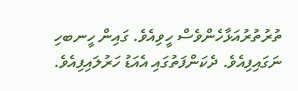ތުރުތުރުއަޅާހެންވެސް ހީވިއެވެ. ގައިން ހީނބހި ނަގައިފިއެވެ. ދެކަންފަތުގައި އެއަޑު ހަރުލައިފިއެވެ.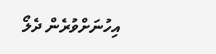އިހުނަށްވުރެން ދެލޯ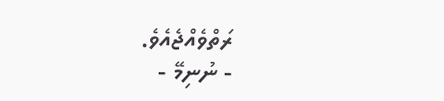ރަތްވެއްޖެއެވެ.
- ނުނިމޭ -